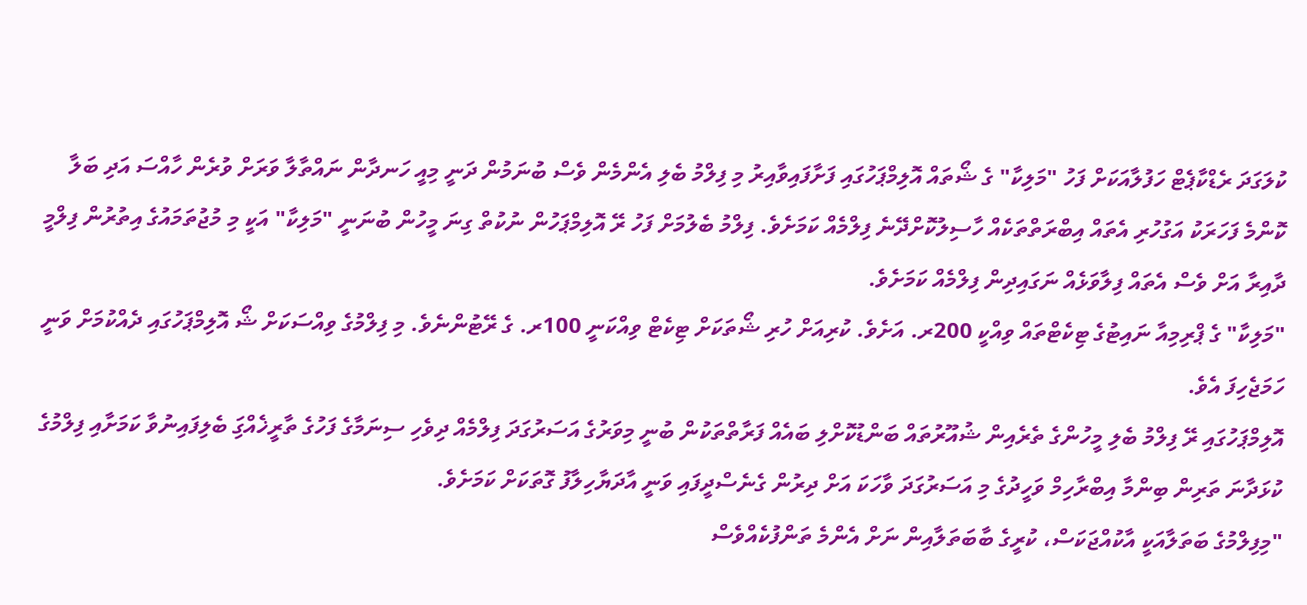ކުލަގަދަ ރެޑްކާޕެޓް ހަފުލާއަކަށް ފަހު "މަލިކާ" ގެ ޝޯތައް އޮލިމްޕަހުގައި ފަށާފައިވާއިރު މި ފިލްމު ބެލި އެންމެން ވެސް ބުނަމުން ދަނީ މިއީ ހަނދާން ނައްތާލާ ވަރަށް ވުރެން ހާއްސަ އަދި ބަލާ ކޮންމެ ފަހަރަކު އަގުހުރި އެތައް އިބްރަތްތަކެއް ހާސިލުކޮށްދޭނެ ފިލްމެއް ކަމަށެވެ. ފިލްމު ބެލުމަށް ފަހު ރޭ އޮލިމްޕަހުން ނުކުތް ގިނަ މީހުން ބުނަނީ "މަލިކާ" އަކީ މި މުޖުތަމައުގެ އިތުރުން ފިލްމީ ދާއިރާ އަށް ވެސް އެތައް ފިލާވަޅެއް ނަގައިދިން ފިލްމެއް ކަމަށެވެ.
"މަލިކާ" ގެ ޕްރިމިއާ ނައިޓުގެ ޓިކެޓްތައް ވިއްކީ 200ރ. އަށެވެ. ކުރިއަށް ހުރި ޝޯތަކަށް ޓިކެޓް ވިއްކަނީ 100ރ. ގެ ރޭޓުންނެވެ. މި ފިލްމުގެ ވިއްސަކަށް ޝޯ އޮލިމްޕަހުގައި ދެއްކުމަށް ވަނީ ހަމަޖެހިފަ އެވެ.
އޮލިމްޕަހުގައި ރޭ ފިލްމު ބެލި މީހުންގެ ތެރެއިން ޝުއޫރުތައް ބަންޑުކޮށްލި ބައެއް ފަރާތްތަކުން ބުނީ މިވަރުގެ އަސަރުގަދަ ފިލްމެއް ދިވެހި ސިނަމާގެ ފަހުގެ ތާރީޚެއްގަި ބެލިފައިނުވާ ކަމަށާއި ފިލްމުގެ ކުޅަދާނަ ތަރިން ބިންމާ އިބްރާހިމް ވަހީދުގެ މި އަސަރުގަދަ ވާހަކަ އަށް ދިރުން ގެނެސްދީފައި ވަނީ އާދަޔާހިލާފު ގޮތަކަށް ކަމަށެވެ.
"މިފިލްމުގެ ބަތަލާއަކީ އާކުއްޖަކަސް، ކުރީގެ ބާބަތަލާއިން ނަށް އެންމެ ތަންފުކެއްވެސް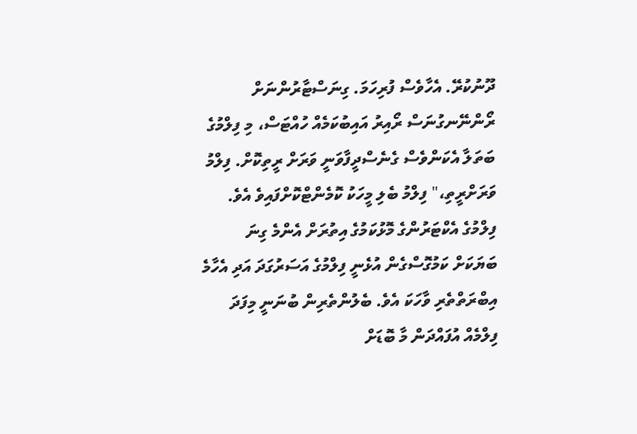ދޫނުކުރޭ. އެހާވެސް ފުރިހަމަ. ގިނަސްޓާރުންނަށް ރޯންނޭނގުނަސް ރޯއިރު އައިބުކަމެއް ހުއްޓަސް، މި ފިލްމުގެ ބަތަލާ އެކަންވެސް ގެނެސްދީފާވަނީ ވަރަށް ރީތިކޮށް. ފިލްމު ވަރަށްރީތި،" ފިލްމު ބެލި މީހަކު ކޮމެންޓްކޮށްފައިވެ އެވެ.
ފިލްމުގެ އެކްޓަރުންގެ މޮޅުކަމުގެ އިތުރަށް އެންމެ ގިނަ ބަޔަކަށް ކަމުގޮސްގެން އުޅެނީ ފިލްމުގެ އަސަރުގަދަ އަދި އެހާމެ އިބްރަތްތެރި ވާހަކަ އެވެ. ބެލުންތެރިން ބުނަނީ މިފަދަ ފިލްމެއް އުފައްދަން މާ ބޮޑަށް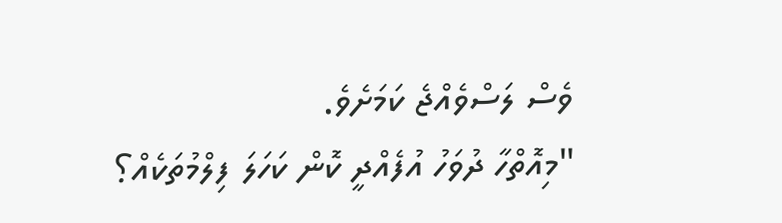ވެސް ލަސްވެއްޖެ ކަމަށެވެ.
"މިއޮތްހާ ދުވަހު އުފެއްދީ ކޮން ކަހަލަ ފިލްމުތަކެއް؟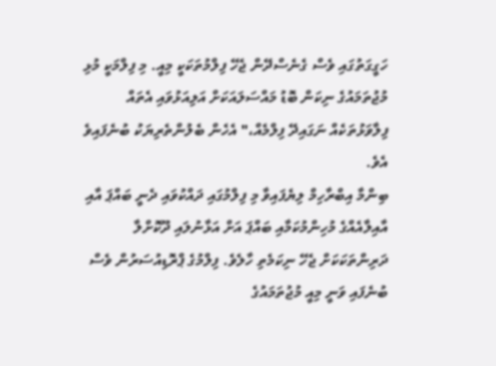ހަގީގަތުގައި ވެސް ގެނެސްދޭން ޖެހޭ ފިލްމުތަކަކީ މިއީ. މި ފިލްމަކީ މުޅި މުޖުތަމައުގެ ނިކަން ބޮޑު މައްސަލައަކަށް އަލިއަޅުވައި އެތައް ފިލާވަޅުތަކެއް ނަގައިދޭ ފިލްމެއް،" އެހެން ބެލުންތެރިޔަކު ބުނެފައިވެ އެވެ.
ބިންމާ އިބްރާހިމް ލިޔެފައިވާ މި ފިލްމުގައި ދައްކުވައި ދެނީ ބައްޕަ އާއި އާއިލާއެއްގެ މުހިންމުކަމާއި ބައްޕަ އަށް އަޅާނުލައި ދޫކޮށްލާ ދަރިންތަކަކަށް ޖެހޭ ނިކަމެތި ހާލެވެ. ފިލްމުގެ ޕްރޮޑިއުސަރުން ވެސް ބުނެފައި ވަނީ މިއީ މުޖުތަމައުގެ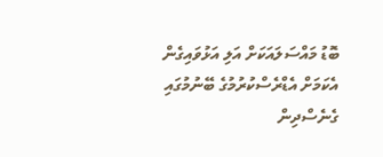ބޮޑު މައްސަލައަކަށް އަލި އަޅުވައިގެން އެކަމަށް އެޑްރެސްކުރުމުގެ ބޭނުމުގައި ގެނެސްދިން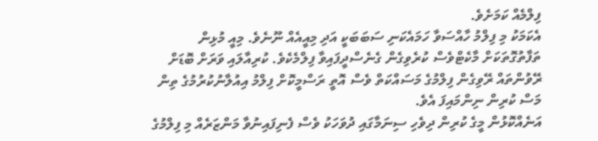ފިލްމެއް ކަމަށެވެ.
އެކަމަކު މި ފިލްމު ހާއްސަވާ ހަމައެކަނި ސަބަބަކީ އަދި މިއީއެއް ނޫނެވެ. މިއީ މުޅިން ތަފާތުގޮތަކަށް މާކެޓްވެސް ކުރެވިގެން ގެނެސްދީފައިވާ ފިލްމެކެވެ. ކުރިއާލައި ވަރަށް ބޮޑަށް ރޭވުންތައް ރޭވިގެން ފިލްމުގެ މަސައްކަތް ވެސް އޮތީ ރަސްމީކޮށް ފިލްމު އިއުލާނުކުރުމުގެ ތިން މަސް ކުރިން ނިންމައިފަ އެވެ.
އަނެއްކޮޅުން މީގެ ކުރިން ދިވެހި ސިނަމާގައި ދުވަހަކު ވެސް ފެނިފައިނުވާ މަންޒަރެއް މި ފިލްމުގެ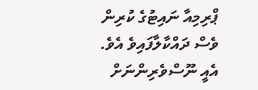ޕްރިމިއާ ނައިޓުގެ ކުރިން ވެސް ދައްކާލާފައިވެ އެވެ. އެއީ ނޫސްވެރިންނަށް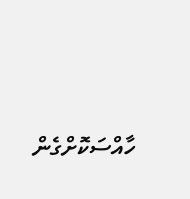ހާއްސަކޮށްގެން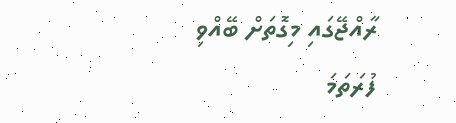ރާއްޖޭގައި މިގޮތަށް ބޭއްވި ފުރަތަމަ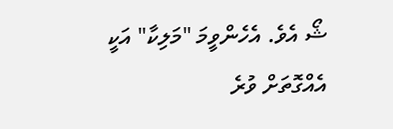ޝޯ އެވެ. އެހެންވީމަ "މަލިކާ" އަކީ އެއްގޮތަށް ވުރެ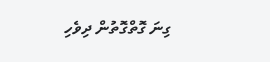ގިނަ ގޮތްގޮތުން ދިވެހި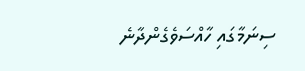ސިނަމާގައި ހާއްސަވެގެންދާނެ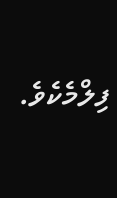ފިލްމެކެވެ.